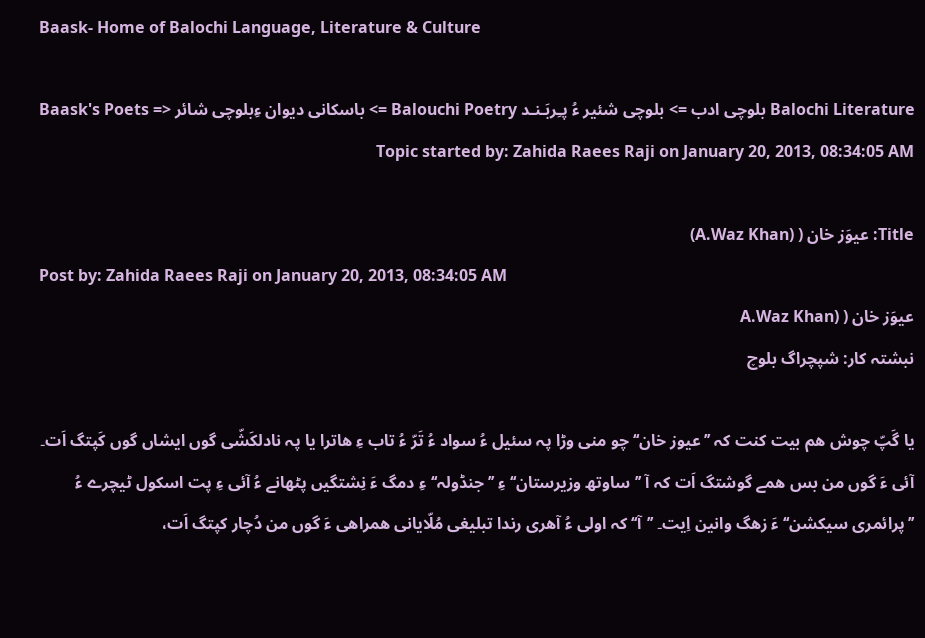Baask- Home of Balochi Language, Literature & Culture

Balochi Literature بلوچی ادب => بلوچی شئیر ءُ پـِربَـنـد Balouchi Poetry => باسکانی دیوان ءِبلوچی شائر Baask's Poets => Topic started by: Zahida Raees Raji on January 20, 2013, 08:34:05 AM

Title: عیوَز خان ( (A.Waz Khan)
Post by: Zahida Raees Raji on January 20, 2013, 08:34:05 AM
عیوَز خان ( (A.Waz Khan
نبشتہ کار: شپچراگ بلوچ

یا گَپّ چوش ھم بیت کنت کہ ’’عیوز خان‘‘ چو منی وڑا پہ سئیل ءُ سواد ءُ تَرّ ءُ تاب ءِ ھاترا یا پہ نادلکَشّی گوں ایشاں گوں کَپتگ اَت۔ آئی ءَ گوں من بس ھمے گوشتگ اَت کہ آ ’’ساوتھ وزیرستان‘‘ ءِ ’’جنڈولہ‘‘ ءِ دمگ ءَ نِشتگیں پٹھانے ءُ آئی ءِ پت اسکول ٹیچرے ءُ ’’پرائمری سیکشن‘‘ ءَ زھگ وانین اِیت۔ ’’آ‘‘ کہ اولی ءُ آھری رندا تبلیغی مُلّایانی ھمراھی ءَ گوں من دُچار کپتگ اَت،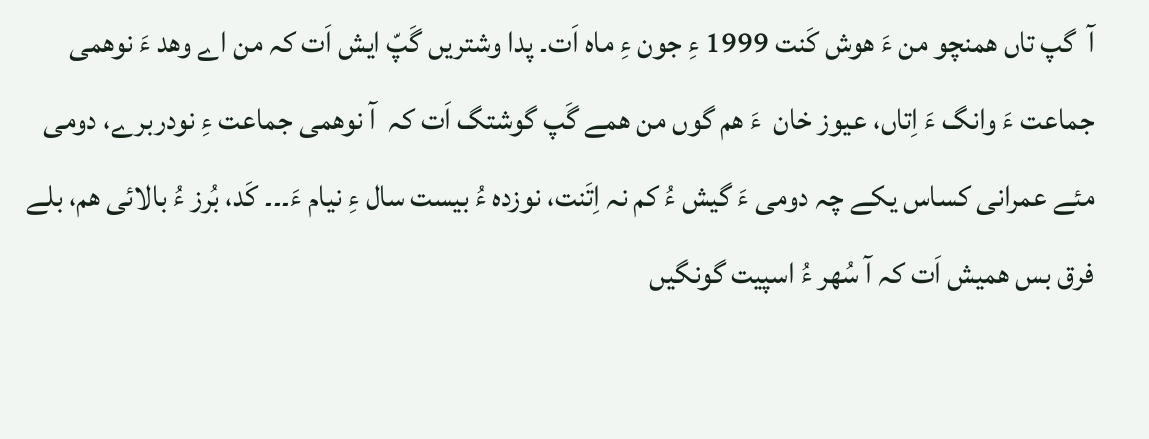آ  گپ تاں ھمنچو من ءَ ھوش کَنت 1999 ءِ جون ءِ ماہ اَت۔ پدا وشتریں گَپّ ایش اَت کہ من اے وھد ءَ نوھمی جماعت ءَ وانگ ءَ اِتاں، عیوز خان  ءَ ھم گوں من ھمے گَپ گوشتگ اَت کہ  آ نوھمی جماعت ءِ نودربرے، دومی مئے عمرانی کساس یکے چہ دومی ءَ گیش ءُ کم نہ اِتَنت، نوزدہ ءُ بیست سال ءِ نیام ءَ۔۔۔ کَد، بُرز ءُ بالائی ھم، بلے فرق بس ھمیش اَت کہ آ سُھر ءُ اسپیت گونگیں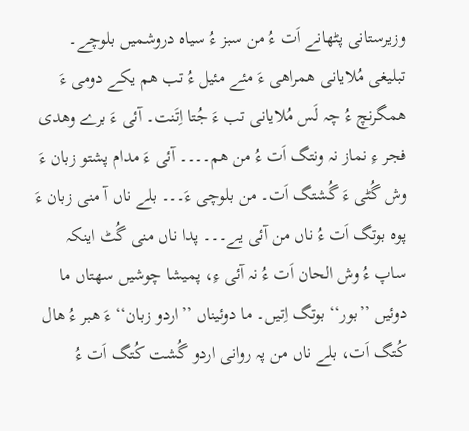وزیرستانی پٹھانے اَت ءُ من سبز ءُ سیاہ دروشمیں بلوچے۔
تبلیغی مُلایانی ھمراھی ءَ مئے مئیل ءُ تب ھم یکے دومی ءَ ھمگرنچ ءُ چہ لَس مُلایانی تب ءَ جُتا اِتَنت۔ آئی ءَ برے وھدی فجر ءِ نماز نہ ونتگ اَت ءُ من ھم۔۔۔۔ آئی ءَ مدام پشتو زبان ءَ وش گُٹی ءَ گُشتگ اَت۔ من بلوچی ءَ۔۔۔ بلے ناں آ منی زبان ءَ پوہ بوتگ اَت ءُ ناں من آئی یے۔۔۔ پدا ناں منی گُٹ اینکہ ساپ ءُ وش الحان اَت ءُ نہ آئی ءِ، پمیشا چوشیں سھتاں ما دوئیں ’’بور‘‘ بوتگ اِتیں۔ ما دوئیناں ’’اردو زبان‘‘ ءَ ھبر ءُ ھال کُتگ اَت، بلے ناں من پہ روانی اردو گُشت کُتگ اَت ءُ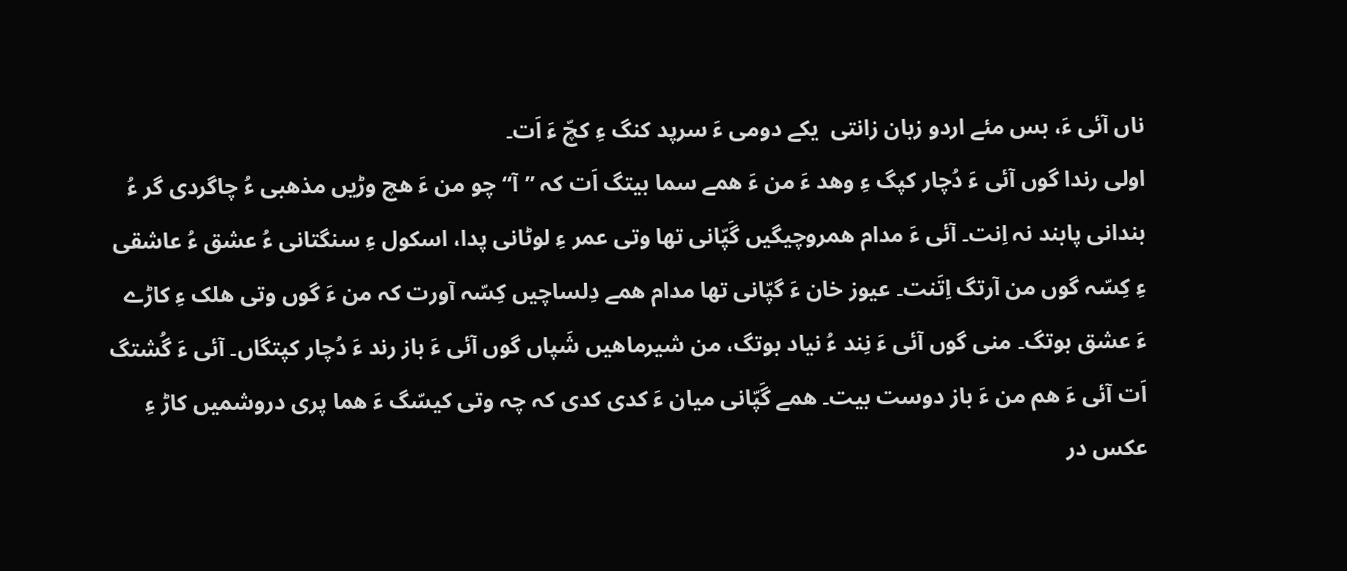ناں آئی ءَ، بس مئے اردو زبان زانتی  یکے دومی ءَ سرپد کنگ ءِ کچّ ءَ اَت۔
اولی رندا گوں آئی ءَ دُچار کپگ ءِ وھد ءَ من ءَ ھمے سما بیتگ اَت کہ ’’آ‘‘ چو من ءَ ھچ وڑیں مذھبی ءُ چاگردی گر ءُ بندانی پابند نہ اِنت۔ آئی ءَ مدام ھمروچیگیں گَپّانی تھا وتی عمر ءِ لوٹانی پدا، اسکول ءِ سنگتانی ءُ عشق ءُ عاشقی ءِ کِسّہ گوں من آرتگ اِتَنت۔ عیوز خان ءَ گپّانی تھا مدام ھمے دِلساچیں کِسّہ آورت کہ من ءَ گوں وتی ھلک ءِ کاڑے ءَ عشق بوتگ۔ منی گوں آئی ءَ نِند ءُ نیاد بوتگ، من شیرماھیں شَپاں گوں آئی ءَ باز رند ءَ دُچار کپتگاں۔ آئی ءَ گُشتگ اَت آئی ءَ ھم من ءَ باز دوست بیت۔ ھمے گَپّانی میان ءَ کدی کدی کہ چہ وتی کیسّگ ءَ ھما پری دروشمیں کاڑ ءِ عکس در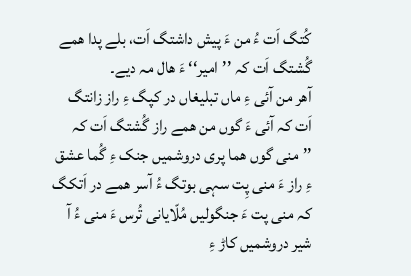کُتگ اَت ءُ من ءَ پیش داشتگ اَت، بلے پدا ھمے گُشتگ اَت کہ ’’امیر‘‘ ءَ ھال مہ دیے۔
آھر من آئی ءِ ماں تبلیغاں در کپگ ءِ راز زانتگ اَت کہ آئی ءَ گوں من ھمے راز گُشتگ اَت کہ ’’منی گوں ھما پری دروشمیں جنک ءِ گُما عشق ءِ راز ءَ منی پِت سہی بوتگ ءُ آسر ھمے در اَتکگ کہ منی پت ءَ جنگولیں مُلّایانی تُرس ءَ منی ءُ آ شیر دروشمیں کاڑ ءِ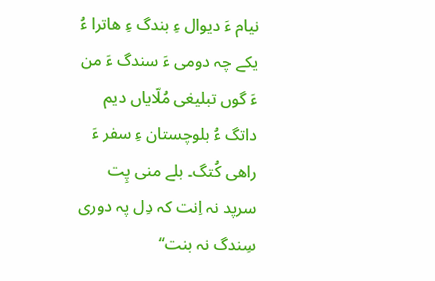نیام ءَ دیوال ءِ بندگ ءِ ھاترا ءُ یکے چہ دومی ءَ سندگ ءَ من ءَ گوں تبلیغی مُلّایاں دیم داتگ ءُ بلوچستان ءِ سفر ءَ راھی کُتگ۔ بلے منی پِت سرپد نہ اِنت کہ دِل پہ دوری سِندگ نہ بنت‘‘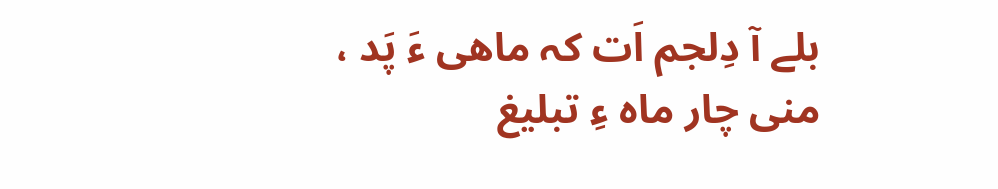بلے آ دِلجم اَت کہ ماھی ءَ پَد ، منی چار ماہ ءِ تبلیغ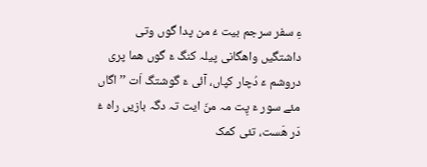ءِ سفر سرجم بیت ءُ من پدا گوں وتی داشتگیں واھگانی پیلہ کنگ ءَ گوں ھما پری دروشم ءَ دُچار کپاں، آئی ءَ گوشتگ اَت ’’اگاں مئے سور ءَ پِت مہ منّ ایت تہ دگہ بازیں راہ ءُ دَر ھَست، تئی کمک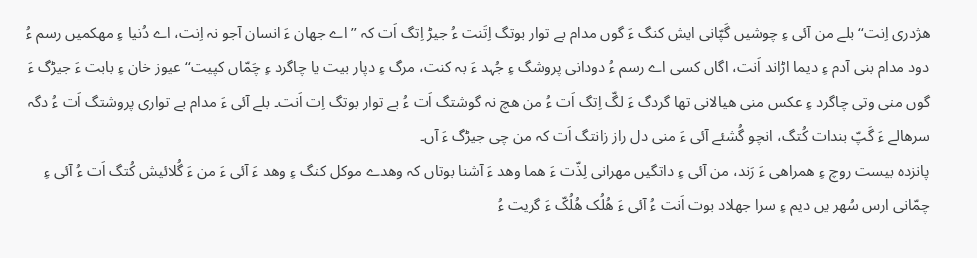ھژدری اِنت‘‘ بلے من آئی ءِ چوشیں گَپّانی ایش کنگ ءَ گوں مدام بے توار بوتگ اِتَنت ءُ جیڑ اِتگ اَت کہ ’’اے جھان ءَ انسان آجو نہ اِنت، اے دُنیا ءِ مھکمیں رسم ءُ دود مدام بنی آدم ءِ دیما اڑاند اَنت، اگاں کسی اے رسم ءُ دودانی پروشگ ءِ جُہد ءَ بہ کنت، مرگ ءِ دپار بیت یا چاگرد ءِ چَمّاں کپیت‘‘ عیوز خان ءِ بابت ءَ جیڑگ ءَ گوں منی وتی چاگرد ءِ عکس منی ھیالانی تھا گردگ ءَ لگّ اِتگ اَت ءُ من ھچ نہ گوشتگ اَت ءُ بے توار بوتگ اِت اَنت۔ بلے آئی ءَ مدام بے تواری پروشتگ اَت ءُ دگہ سرھالے ءَ گَپّ بندات کُتگ، انچو گُشئے آئی ءَ منی دل راز زانتگ اَت کہ من چی جیڑگ ءَ آں۔
پانزدہ بیست روچ ءِ ھمراھی ءَ رَند، من آئی ءِ داتگیں مھرانی لِذّت ءَ ھما وھد ءَ آشنا بوتاں کہ وھدے موکل کنگ ءِ وھد ءَ آئی ءَ من ءَ گُلائیش کُتگ اَت ءُ آئی ءِ چمّانی ارس سُھر یں دیم ءِ سرا جھلاد بوت اَنت ءُ آئی ءَ ھُلُک ھُلُکّ ءَ گریت ءُ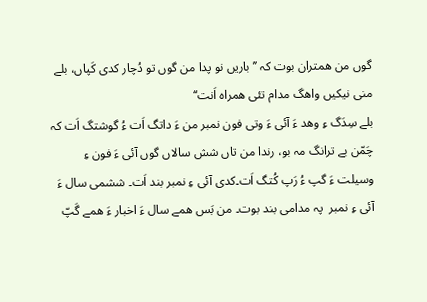گوں من ھمتران بوت کہ ’’باریں نو پدا من گوں تو دُچار کدی کَپاں، بلے منی نیکیں واھگ مدام تئی ھمراہ اَنت‘‘
بلے سِدَگ ءِ وھد ءَ آئی ءَ وتی فون نمبر من ءَ داتگ اَت ءُ گوشتگ اَت کہ چَمّن بے ترانگ مہ بو، رندا من تاں شش سالاں گوں آئی ءَ فون ءِ وسیلت ءَ گپ ءُ رَپ کُتگ اَت۔کدی آئی ءِ نمبر بند اَت۔ ششمی سال ءَ آئی ءِ نمبر  پہ مدامی بند بوت۔ من بَس ھمے سال ءَ اخبار ءَ ھمے گَپّ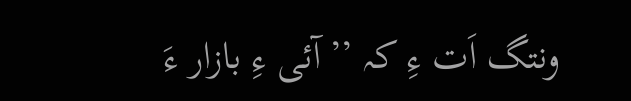ونتگ اَت ءِ کہ ’’آئی ءِ بازار ءَ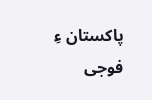پاکستان ءِ فوجی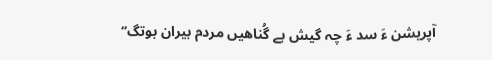آپریشن ءَ سد ءَ چہ گیش بے گُناھیں مردم بیران بوتگ‘‘